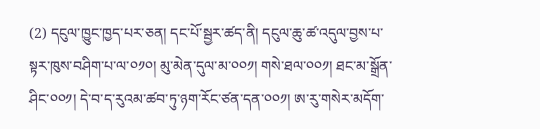(2) དངུལ་ཁྱུང་ཁྱད་པར་ཅན། དང་པོ་སྦྱར་ཚད་ནི། དངུལ་ཆུ་ཚ་འདུལ་བྱས་པ་སྟར་ཁུས་བཤིག་པ་ལ་༠༡༠། མུ་མེན་དུལ་མ་༠༠༡། གསེ་ཐལ་༠༠༡། ཐང་མ་སྒྲོན་ཤིང་༠༠༡། དེ་བ་ད་རུའམ་ཚབ་ཏུ་ཉག་རོང་ཙན་དན་༠༠༡། ཨ་རུ་གསེར་མདོག་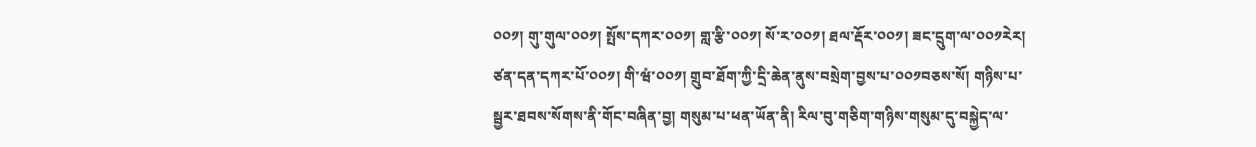༠༠༡། གུ་གུལ་༠༠༡། སྤོས་དཀར་༠༠༡། གླ་རྩི་༠༠༡། སོ་ར་༠༠༡། ཐལ་རྡོར་༠༠༡། ཟང་དྲུག་ལ་༠༠༡རེར། ཙན་དན་དཀར་པོ་༠༠༡། གི་ཝཾ་༠༠༡། གྲུབ་ཐོག་ཀྱི་དྲི་ཆེན་ནུས་བསྲེག་བྱས་པ་༠༠༡བཅས་སོ། གཉིས་པ་སྦྱར་ཐབས་སོགས་ནི་གོང་བཞིན་བྱ། གསུམ་པ་ཕན་ཡོན་ནི། རིལ་བུ་གཅིག་གཉིས་གསུམ་དུ་བསྐྱེད་ལ་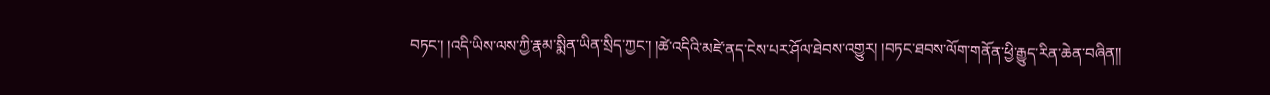བཏང་། །འདི་ཡིས་ལས་ཀྱི་རྣམ་སྨིན་ཡིན་སྲིད་ཀྱང་། །ཚེ་འདིའི་མཛེ་ནད་ངེས་པར་ཤོལ་ཐེབས་འགྱུར། །བཏང་ཐབས་ལོག་གནོན་ཕྱི་རྒྱུད་རིན་ཆེན་བཞིན།།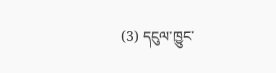(3) དངུལ་ཁྱུང་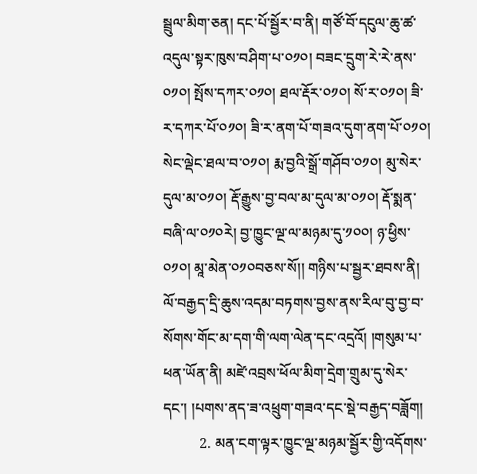སྦྲུལ་མིག་ཅན། དང་པོ་སྦྱོར་བ་ནི། གཙོ་བོ་དངུལ་ཆུ་ཚ་འདུལ་སྟར་ཁུས་བཤིག་པ་༠༡༠། བཟང་དྲུག་རེ་རེ་ནས་༠༡༠། སྤོས་དཀར་༠༡༠། ཐལ་རྡོར་༠༡༠། སོ་ར་༠༡༠། ཟི་ར་དཀར་པོ་༠༡༠། ཟི་ར་ནག་པོ་གཟའ་དུག་ནག་པོ་༠༡༠། སེང་ལྡེང་ཐལ་བ་༠༡༠། རྨ་བྱའི་སྒྲོ་གཤོབ་༠༡༠། མུ་སེར་དུལ་མ་༠༡༠། རྡོ་རྒྱུས་བྱ་བལ་མ་དུལ་མ་༠༡༠། རྡོ་སྨན་བཞི་ལ་༠༡༠རེ། བྱ་ཁྱུང་ལྔ་ལ་མཉམ་དུ་༡༠༠། ཉ་ཕྱིས་༠༡༠། མཱ་མེན་༠༡༠བཅས་སོ།། གཉིས་པ་སྦྱར་ཐབས་ནི། ལོ་བརྒྱད་དྲི་ཆུས་འདམ་བཏགས་བྱས་ནས་རིལ་བུ་བྱ་བ་སོགས་གོང་མ་དག་གི་ལག་ལེན་དང་འདྲའོ། །གསུམ་པ་ཕན་ཡོན་ནི། མཛེ་འབྲས་ཕོལ་མིག་དྲེག་གྲུམ་དུ་སེར་དང་། །པགས་ནད་ཟ་འཕྲུག་གཟའ་དང་སྡེ་བརྒྱད་བཟློག།
          2. མན་ངག་ལྟར་ཁྱུང་ལྔ་མཉམ་སྦྱོར་གྱི་འདོགས་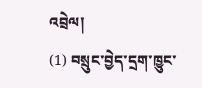འབྲེལ།
(1) བསྲུང་བྱེད་དྲག་ཁྱུང་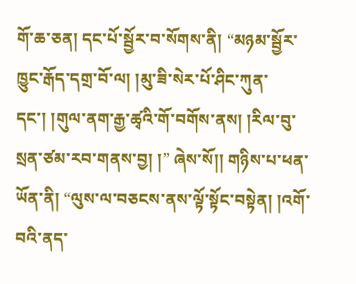གོ་ཆ་ཅན། དང་པོ་སྦྱོར་བ་སོགས་ནི། “མཉམ་སྦྱོར་ཁྱུང་རྒོད་དགྲ་བོ་ལ། །མུ་ཟི་སེར་པོ་ཤིང་ཀུན་དང་། །གུལ་ནག་རྒྱ་ཚྭའི་གོ་བགོས་ནས། །རིལ་བུ་སྲན་ཙམ་རབ་གནས་བྱ། །” ཞེས་སོ།། གཉིས་པ་ཕན་ཡོན་ནི། “ལུས་ལ་བཅངས་ནས་ལྟོ་སྟོང་བསྟེན། །འགོ་བའི་ནད་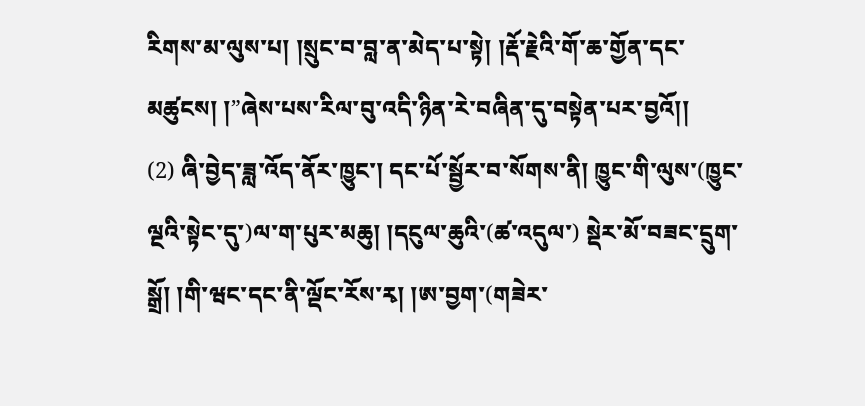རིགས་མ་ལུས་པ། །སྲུང་བ་བླ་ན་མེད་པ་སྟེ། །རྡོ་རྗེའི་གོ་ཆ་གྱོན་དང་མཚུངས། །”ཞེས་པས་རིལ་བུ་འདི་ཉིན་རེ་བཞིན་དུ་བསྟེན་པར་བྱའོ།།
(2) ཞི་བྱེད་ཟླ་འོད་ནོར་ཁྱུང་། དང་པོ་སྦྱོར་བ་སོགས་ནི། ཁྱུང་གི་ལུས་(ཁྱུང་ལྔའི་སྟེང་དུ་)ལ་ག་པུར་མཆུ། །དངུལ་ཆུའི་(ཚ་འདུལ་) སྡེར་མོ་བཟང་དྲུག་སྒྲོ། །གི་ཝང་དང་ནི་ལྡོང་རོས་རྭ། །ཨ་བྱག་(གཟེར་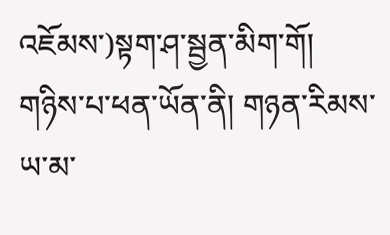འཇོམས་)སྟག་ཤ་སྦྱན་མིག་གོ། གཉིས་པ་ཕན་ཡོན་ནི། གཉན་རིམས་ཡ་མ་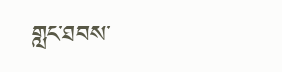གླང་ཐབས་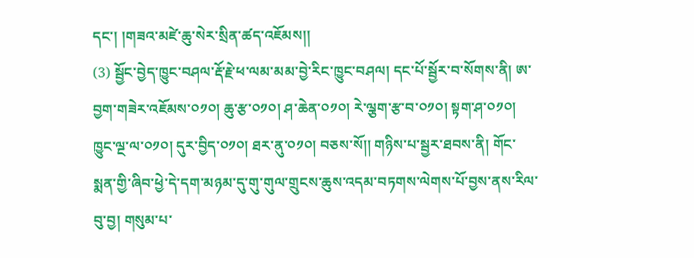དང་། །གཟའ་མཛེ་ཆུ་སེར་སྲིན་ཚད་འཇོམས།།
(3) སྦྱོང་བྱེད་ཁྱུང་བཤལ་རྡོ་རྗེ་ཕ་ལམ་མམ་བྱེ་རིང་ཁྱུང་བཤལ། དང་པོ་སྦྱོར་བ་སོགས་ནི། ཨ་བྱག་གཟེར་འཇོམས་༠༡༠། ཆུ་རྩ་༠༡༠། ཤ་ཆེན་༠༡༠། རེ་ལྕག་རྩ་བ་༠༡༠། སྟག་ཤ་༠༡༠། ཁྱུང་ལྔ་ལ་༠༡༠། དུར་བྱིད་༠༡༠། ཐར་ནུ་༠༡༠། བཅས་སོ།། གཉིས་པ་སྦྱར་ཐབས་ནི། གོང་སྨན་གྱི་ཞིབ་ཕྱེ་དེ་དག་མཉམ་དུ་གུ་གུལ་གྲུངས་ཆུས་འདམ་བཏགས་ལེགས་པོ་བྱས་ནས་རིལ་བུ་བྱ། གསུམ་པ་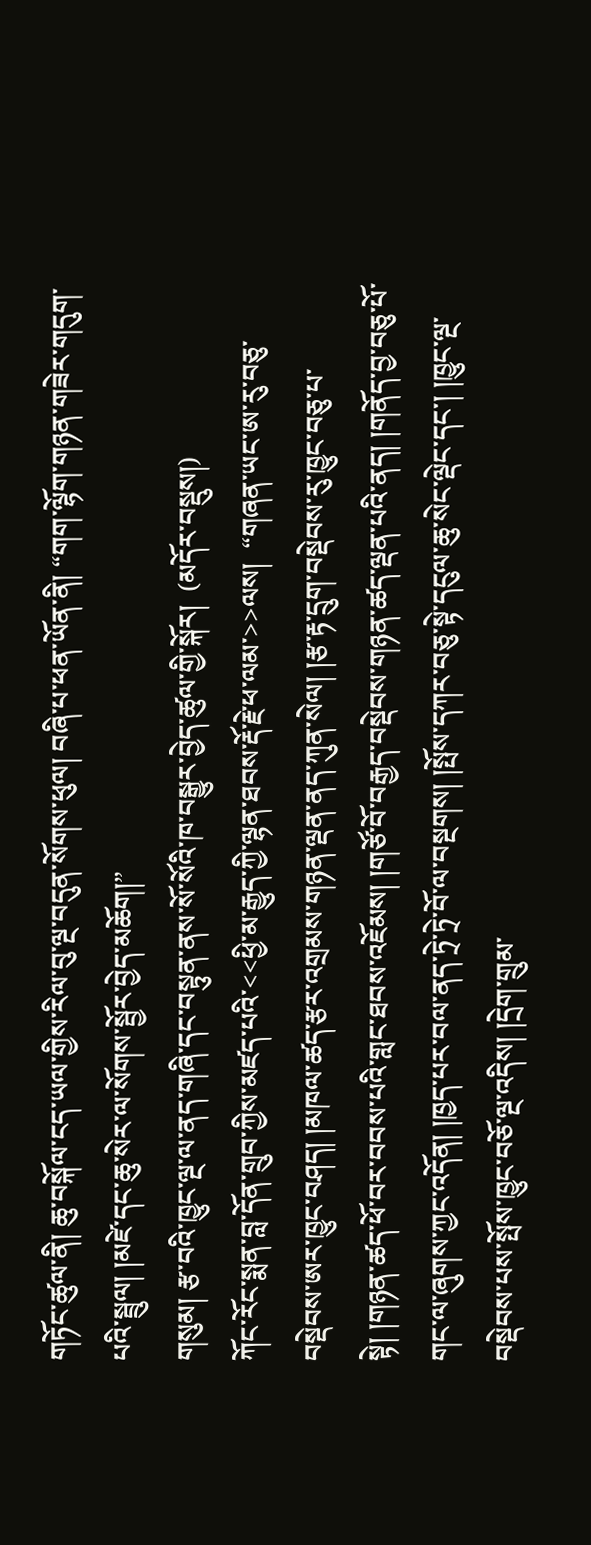གཏོང་ཚུལ་ནི། ཆུ་བསྐོལ་ངད་ཡལ་གྱིས་རིལ་བུ་ལྔ་བདུན་སོགས་ཕུལ། བཞི་པ་ཕན་ཡོན་ནི། “གག་ལྷོག་གཉན་གཟེར་གདུག་པའི་སྦྲུལ། །མཛེ་དང་ཆུ་སེར་ལ་སོགས་སྦྱོར་བྱེད་མཆོག།”
གསུམ། རྩ་བའི་ཁྱུང་ལྔ་ལ་ནད་གཞི་དང་བསྟུན་ནས་སོ་སོའི་ཁ་བསྒྱུར་བྱེད་ཚུལ་གྱི་སྐོར།  (མདོར་བསྡུས།)
ཀོང་རོང་སྨན་བླ་དོན་གྲུབ་ཀྱིས་མཛད་པའི་<<ཕྱི་མ་རྒྱུད་ཀྱི་ལྷན་ཐབས་རྡོ་རྗེ་ཕ་ལམ་>>ལས།  “གཞན་ཡང་ཨ་རུ་བཅུ་བསྡེབས་ཨར་ཁྱུང་བཤད། །མཁལ་ཚད་རྩར་འགྲམས་གཉན་ལྡན་ནད་ཀུན་སེལ། །རྩ་རྟ་དྲུག་བསྡེབས་རུ་ཁྱུང་བཅུ་པ་སྟེ། །གཉན་ཚད་ཕོ་བར་བབས་པའི་གླང་ཐབས་འཇོམས། །གཙོ་བོ་བརྒྱད་བསྡེབས་གཉན་ཚད་ལྡན་པའི་ནད། །གནོད་བྱ་བཅུ་པོ་གང་ལ་ཞུགས་ཀྱང་འདོན། །ཁྱད་པར་བལ་ནད་ཏྲེ་ཏྲེ་བོ་ལ་བསྔགས། །སྤོས་དཀར་བཅུ་སྟེ་དངུལ་ཆུ་སེང་ལྡེང་དང་། །ཁྱུང་ལྔ་བསྡེབས་པས་སྤོས་ཁྱུང་བཅོ་ལྔ་འདིས། །དྲེག་གྲུམ་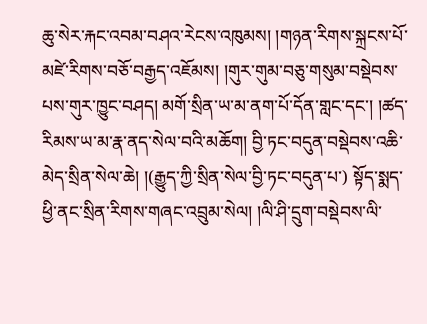ཆུ་སེར་རྐང་འབམ་བཤའ་རེངས་འཁུམས། །གཉན་རིགས་སྐྲངས་པོ་མཛེ་རིགས་བཅོ་བརྒྱད་འཇོམས། །གུར་གུམ་བཅུ་གསུམ་བསྡེབས་པས་གུར་ཁྱུང་བཤད། མགོ་སྲིན་ཡ་མ་ནག་པོ་དོན་གླང་དང་། །ཚད་རིམས་ཡ་མ་རྣ་ནད་སེལ་བའི་མཆོག། བྱི་ཏང་བདུན་བསྡེབས་འཆི་མེད་སྲིན་སེལ་ཆེ། །(རྒྱུད་ཀྱི་སྲིན་སེལ་བྱི་ཏང་བདུན་པ་) སྟོད་སྨད་ཕྱི་ནང་སྲིན་རིགས་གཞང་འབྲུམ་སེལ། །ལི་ཤི་དྲུག་བསྡེབས་ལི་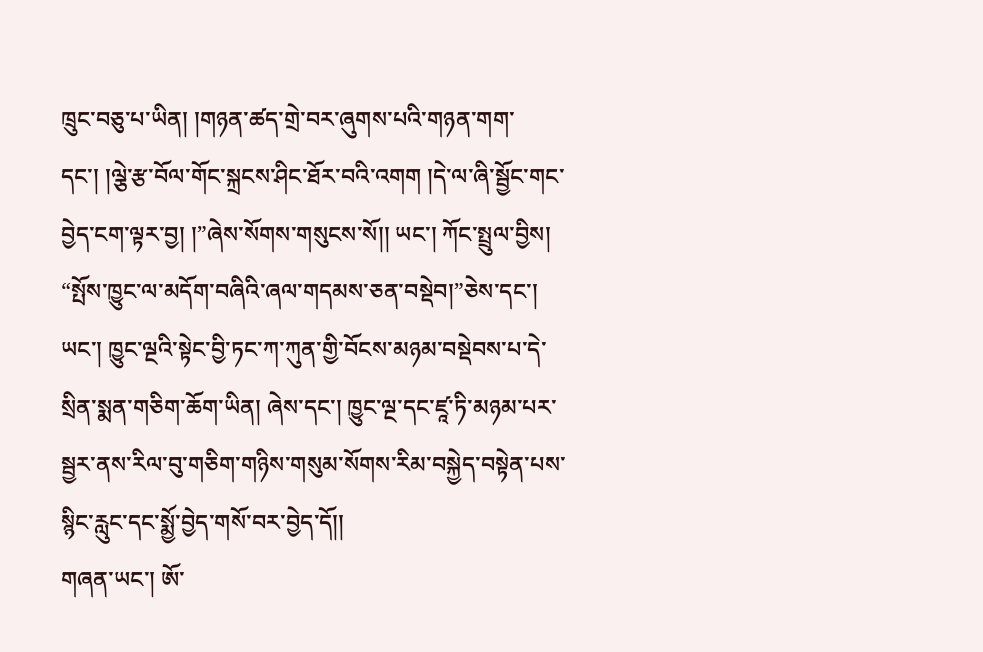ཁྲུང་བཅུ་པ་ཡིན། །གཉན་ཚད་གྲེ་བར་ཞུགས་པའི་གཉན་གག་དང་། །ལྕེ་རྩ་བོལ་གོང་སྐྲངས་ཤིང་ཐོར་བའི་འགག །དེ་ལ་ཞི་སྦྱོང་གང་བྱེད་ངག་ལྟར་བྱ། །”ཞེས་སོགས་གསུངས་སོ།། ཡང་། ཀོང་སྤྲུལ་བྱིས། “སྤོས་ཁྱུང་ལ་མདོག་བཞིའི་ཞལ་གདམས་ཅན་བསྡེབ།”ཅེས་དང་། ཡང་། ཁྱུང་ལྔའི་སྟེང་བྱི་ཏང་ཀ་ཀུན་གྱི་བོངས་མཉམ་བསྡེབས་པ་དེ་སྲིན་སྨན་གཅིག་ཆོག་ཡིན། ཞེས་དང་། ཁྱུང་ལྔ་དང་ཛཱ་ཏི་མཉམ་པར་སྦྱར་ནས་རིལ་བུ་གཅིག་གཉིས་གསུམ་སོགས་རིམ་བསྐྱེད་བསྟེན་པས་སྙིང་རླུང་དང་སྨྱོ་བྱེད་གསོ་བར་བྱེད་དོ།།
གཞན་ཡང་། ཨོ་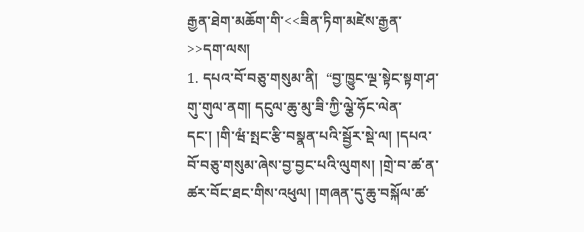རྒྱན་ཐེག་མཆོག་གི་<<ཟིན་ཏིག་མཛེས་རྒྱན་>>དག་ལས།
1. དཔའ་བོ་བཅུ་གསུམ་ནི།  “བྱ་ཁྱུང་ལྔ་སྟེང་སྟག་ཤ་གུ་གུལ་ནག། དངུལ་ཆུ་མུ་ཟི་ཀྱི་ལྕེ་ཧོང་ལེན་དང་། །གི་ཝཾ་སྤང་རྩི་བསྣན་པའི་སྦྱོར་སྡེ་ལ། །དཔའ་བོ་བཅུ་གསུམ་ཞེས་བྱ་བྱང་པའི་ལུགས། །གྲེ་བ་ཚ་ན་ཚར་བོང་ཐང་གིས་འཕུལ། །གཞན་དུ་ཆུ་བསྐོལ་ཚ་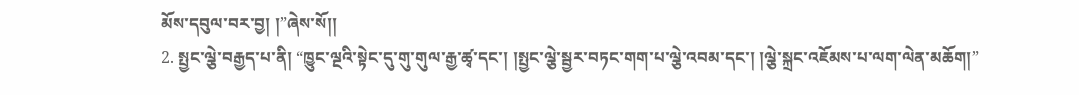མོས་དབུལ་བར་བྱ། །”ཞེས་སོ།།
2. སྤྱང་ལྕེ་བརྒྱད་པ་ནི། “ཁྱུང་ལྔའི་སྟེང་དུ་གུ་གུལ་རྒྱ་ཚྭ་དང་། །སྤྱང་ལྕེ་སྦྱར་བཏང་གག་པ་ལྕེ་འབམ་དང་། །ལྕེ་སྐྲང་འཇོམས་པ་ལག་ལེན་མཆོག།”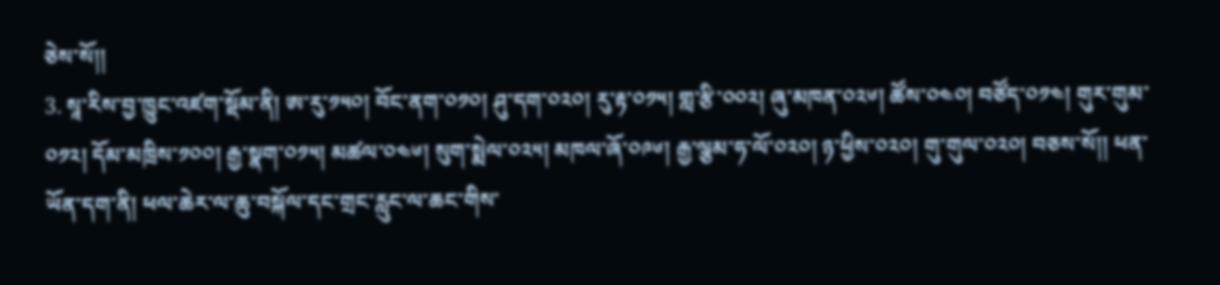ཅེས་སོ།།
3. སཱ་རིས་བྱ་ཁྱུང་འཛག་སྡོམ་ནི། ཨ་རུ་༡༥༠། བོང་ནག་༠༡༠། ཤུ་དག་༠༢༠། རུ་རྟ་༠༡༥། གླ་རྩི་༠༠༢། ཞུ་མཁན་༠༢༦། ཚོས་༠༤༠། བཙོད་༠༡༤། གུར་གུམ་༠༡༢། དོམ་མཁྲིས་༡༠༠། རྒྱ་སྣག་༠༡༥། མཚལ་༠༤༦། སུག་སྨེལ་༠༢༥། མཁལ་ཞོ་༠༩༦། རྒྱ་ལྕམ་ཧ་ལོ་༠༢༠། ཉ་ཕྱིས་༠༢༠། གུ་གུལ་༠༢༠། བཅས་སོ།། ཕན་ཡོན་དག་ནི། ཕལ་ཆེར་ལ་ཆུ་བསྐོལ་དང་གྲང་རླུང་ལ་ཆང་གིས་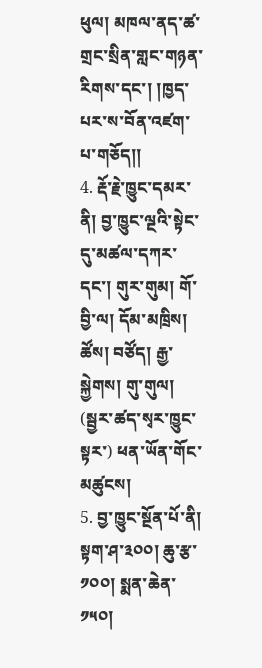ཕུལ། མཁལ་ནད་ཚ་གྲང་སྲིན་གླང་གཉན་རིགས་དང་། །ཁྱད་པར་ས་བོན་འཛག་པ་གཅོད།།
4. རྡོ་རྗེ་ཁྱུང་དམར་ནི། བྱ་ཁྱུང་ལྔའི་སྟེང་དུ་མཚལ་དཀར་དང་། གུར་གུམ། གོ་བྱི་ལ། དོམ་མཁྲིས། ཚོས། བཙོད། རྒྱ་སྐྱེགས། གུ་གུལ།  (སྦྱར་ཚད་སྭར་ཁྱུང་སྟར་) ཕན་ཡོན་གོང་མཚུངས།
5. བྱ་ཁྱུང་སྔོན་པོ་ནི། སྟག་ཤ་༣༠༠། ཆུ་རྩ་༡༠༠། སྨན་ཆེན་༡༥༠།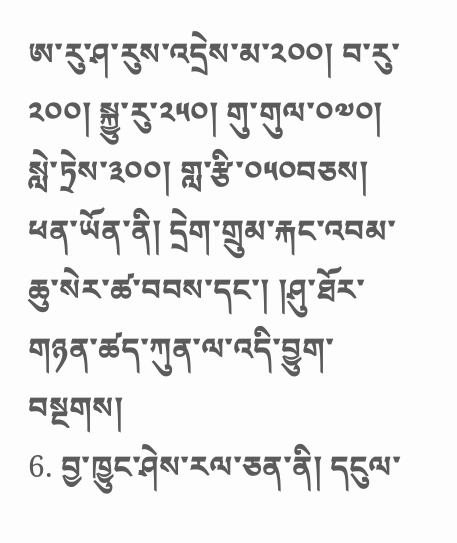ཨ་རུ་ཤ་རུས་འདྲེས་མ་༢༠༠། བ་རུ་༢༠༠། སྐྱུ་རུ་༢༥༠། གུ་གུལ་༠༧༠། སླེ་ཏྲེས་༣༠༠། གླ་རྩི་༠༥༠བཅས། ཕན་ཡོན་ནི། དྲེག་གྲུམ་རྐང་འབམ་ཆུ་སེར་ཚ་བབས་དང་། །ཤུ་ཐོར་གཉན་ཚད་ཀུན་ལ་འདི་བྱུག་བསྔགས།
6. བྱ་ཁྱུང་ཤེས་རལ་ཅན་ནི། དངུལ་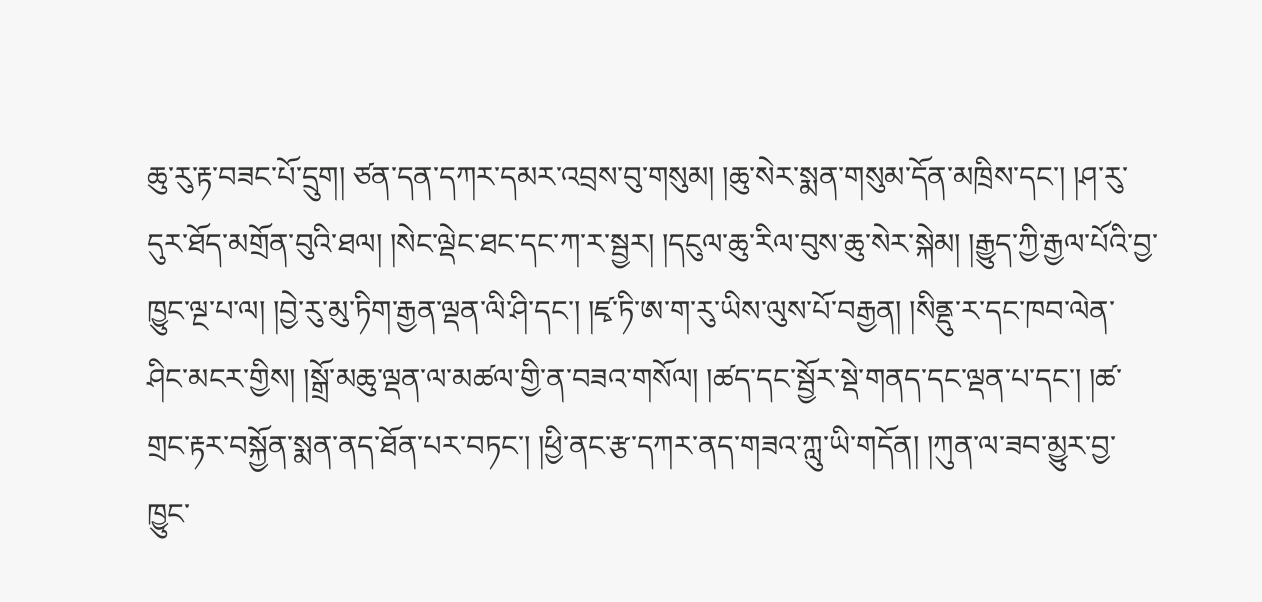ཆུ་རུ་རྟ་བཟང་པོ་དྲུག། ཙན་དན་དཀར་དམར་འབྲས་བུ་གསུམ། །ཆུ་སེར་སྨན་གསུམ་དོན་མཁྲིས་དང་། །ཤ་རུ་དུར་ཐོད་མགྲོན་བུའི་ཐལ། །སེང་ལྡེང་ཐང་དང་ཀ་ར་སྦྱར། །དངུལ་ཆུ་རིལ་བུས་ཆུ་སེར་སྐེམ། །རྒྱུད་ཀྱི་རྒྱལ་པོའི་བྱ་ཁྱུང་ལྔ་པ་ལ། །བྱེ་རུ་མུ་ཏིག་རྒྱན་ལྡན་ལི་ཤི་དང་། །ཛྭ་ཏི་ཨ་ག་རུ་ཡིས་ལུས་པོ་བརྒྱན། །སིནྡུ་ར་དང་ཁབ་ལེན་ཤིང་མངར་གྱིས། །སྒྲོ་མཆུ་ལྡན་ལ་མཚལ་གྱི་ན་བཟའ་གསོལ། །ཚད་དང་སྦྱོར་སྡེ་གནད་དང་ལྡན་པ་དང་། །ཚ་གྲང་རྟར་བསྐྱོན་སྨན་ནད་ཐོན་པར་བཏང་། །ཕྱི་ནང་རྩ་དཀར་ནད་གཟའ་ཀླུ་ཡི་གདོན། །ཀུན་ལ་ཟབ་མྱུར་བྱ་ཁྱུང་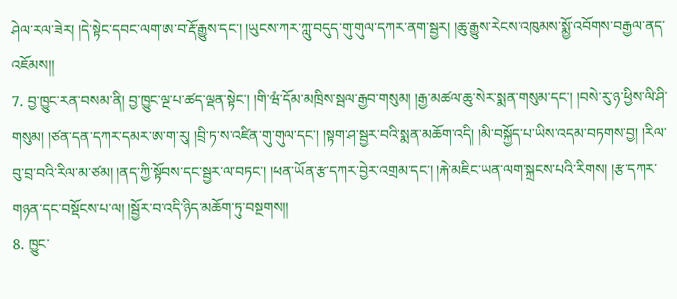ཤེལ་རལ་ཟེར། །དེ་སྟེང་དབང་ལག་ཨ་བ་རྡོ་རྒྱུས་དང་། །ཡུངས་ཀར་ཀླུ་བདུད་གུ་གུལ་དཀར་ནག་སྦྱར། །ཆུ་རྒྱུས་རེངས་འཁུམས་སྨྱོ་འབོགས་བརྒྱལ་ནད་འཇོམས།།
7. བྱ་ཁྱུང་རན་བསམ་ནི། བྱ་ཁྱུང་ལྔ་པ་ཚད་ལྡན་སྟེང་། །གི་ཝཾ་དོམ་མཁྲིས་སྦལ་རྒྱབ་གསུམ། །རྒྱ་མཚལ་ཆུ་སེར་སྨན་གསུམ་དང་། །བསེ་རུ་ཉ་ཕྱིས་ལི་ཤི་གསུམ། །ཙན་དན་དཀར་དམར་ཨ་ག་རུ། །བྲི་ཏ་ས་འཛིན་གུ་གུལ་དང་། །སྟག་ཤ་སྦྱར་བའི་སྨན་མཆོག་འདི། །མི་བསྐྱོད་པ་ཡིས་འདམ་བཏགས་བྱ། །རིལ་བུ་བྲ་བའི་རིལ་མ་ཙམ། །ནད་ཀྱི་སྟོབས་དང་སྦྱར་ལ་བཏང་། །ཕན་ཡོན་རྩ་དཀར་བྱེར་འགྲམ་དང་། །རྐེ་མཇིང་ཡན་ལག་སྐྲངས་པའི་རིགས། །རྩ་དཀར་གཉན་དང་བསྡོངས་པ་ལ། །སྦྱོར་བ་འདི་ཉིད་མཆོག་ཏུ་བསྔགས།།
8. ཁྱུང་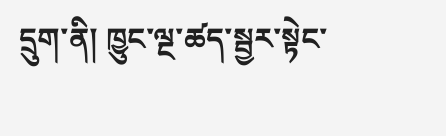དྲུག་ནི། ཁྱུང་ལྔ་ཚད་སྦྱར་སྟེང་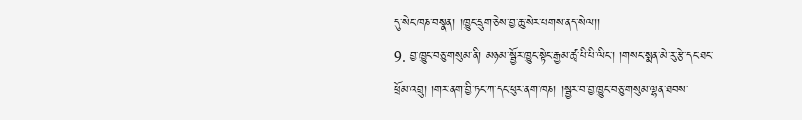དུ་སེང་ཁཎ་བསྣན། །ཁྱུང་དྲུག་ཅེས་བྱ་ཆུ་སེར་པགས་ནད་སེལ།།
9. བྱ་ཁྱུང་བཅུ་གསུམ་ནི། མཉམ་སྦྱོར་ཁྱུང་སྟེང་རྒྱམ་ཚྭ་པི་པི་ལིང་། །གསང་སྨན་མེ་རུ་རྩེ་དང་ཐང་ཕྲོམ་འབྲུ། །གར་ནག་བྱི་ཏང་ཀ་དང་ཕུར་ནག་ཁཎ། །སྦྱར་བ་བྱ་ཁྱུང་བཅུ་གསུམ་ལྷན་ཐབས་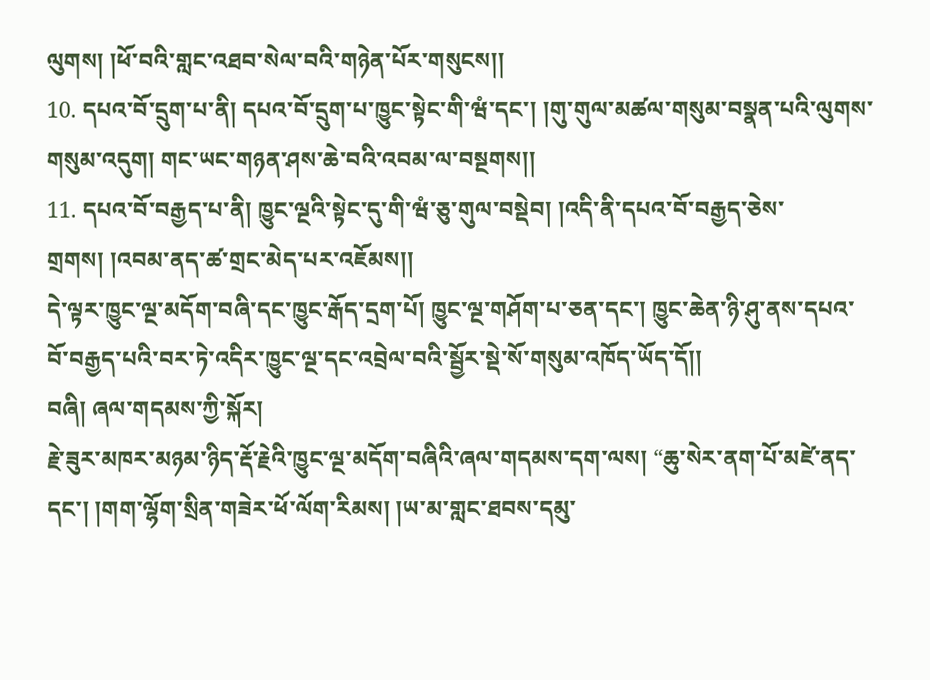ལུགས། །ཕོ་བའི་གླང་འཐབ་སེལ་བའི་གཉེན་པོར་གསུངས།།
10. དཔའ་བོ་དྲུག་པ་ནི། དཔའ་བོ་དྲུག་པ་ཁྱུང་སྟེང་གི་ཝཾ་དང་། །གུ་གུལ་མཚལ་གསུམ་བསྣན་པའི་ལུགས་གསུམ་འདུག། གང་ཡང་གཉན་ཤས་ཆེ་བའི་འབམ་ལ་བསྔགས།།
11. དཔའ་བོ་བརྒྱད་པ་ནི། ཁྱུང་ལྔའི་སྟེང་དུ་གི་ཝཾ་ཅུ་གུལ་བསྡེབ། །འདི་ནི་དཔའ་བོ་བརྒྱད་ཅེས་གྲགས། །འབམ་ནད་ཚ་གྲང་མེད་པར་འཇོམས།།
དེ་ལྟར་ཁྱུང་ལྔ་མདོག་བཞི་དང་ཁྱུང་རྒོད་དྲག་པོ། ཁྱུང་ལྔ་གཤོག་པ་ཅན་དང་། ཁྱུང་ཆེན་ཉི་ཤུ་ནས་དཔའ་བོ་བརྒྱད་པའི་བར་ཏེ་འདིར་ཁྱུང་ལྔ་དང་འབྲེལ་བའི་སྦྱོར་སྡེ་སོ་གསུམ་འཁོད་ཡོད་དོ།།
བཞི། ཞལ་གདམས་ཀྱི་སྐོར།
རྗེ་ཟུར་མཁར་མཉམ་ཉིད་རྡོ་རྗེའི་ཁྱུང་ལྔ་མདོག་བཞིའི་ཞལ་གདམས་དག་ལས། “ཆུ་སེར་ནག་པོ་མཛེ་ནད་དང་། །གག་ལྷོག་སྲིན་གཟེར་ཕོ་ལོག་རིམས། །ཡ་མ་གླང་ཐབས་དམུ་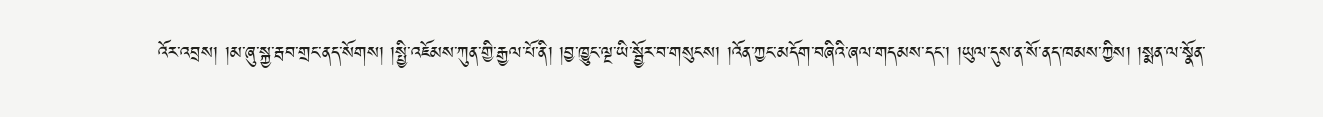འོར་འབྲས། །མ་ཞུ་སྐྱ་རྦབ་གྲང་ནད་སོགས། །སྤྱི་འཇོམས་ཀུན་གྱི་རྒྱལ་པོ་ནི། །བྱ་ཁྱུང་ལྔ་ཡི་སྦྱོར་བ་གསུངས། །འོན་ཀྱང་མདོག་བཞིའི་ཞལ་གདམས་དང་། །ཡུལ་དུས་ན་སོ་ནད་ཁམས་ཀྱིས། །སྨན་ལ་སྣོན་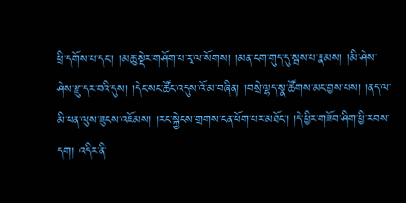ཕྲི་དགོས་པ་དང་། །མཆུ་སྡེར་གཤོག་པ་རྭ་ལ་སོགས། །མན་ངག་གུད་དུ་སྦས་པ་རྣམས། །མི་ཤེས་ཤེས་རྫུ་དར་བའི་དུས། །དེང་སང་ཚོང་འདུས་འོ་མ་བཞིན། །བསྲེ་ལྷད་སྣ་ཚོགས་མང་བྱས་པས། །ནད་ལ་མི་ཕན་ལུས་ཟུངས་འཇོམས། །རང་སྐྱེངས་གྲགས་ངན་ཕོག་པར་མཐོང་། །དེ་ཕྱིར་གཟོབ་ཤིག་ཕྱི་རབས་དག། འདིར་ནི་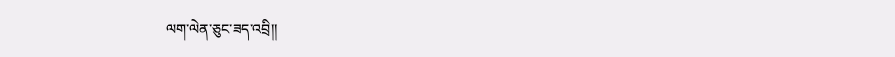ལག་ལེན་ཅུང་ཟད་འབྲི།།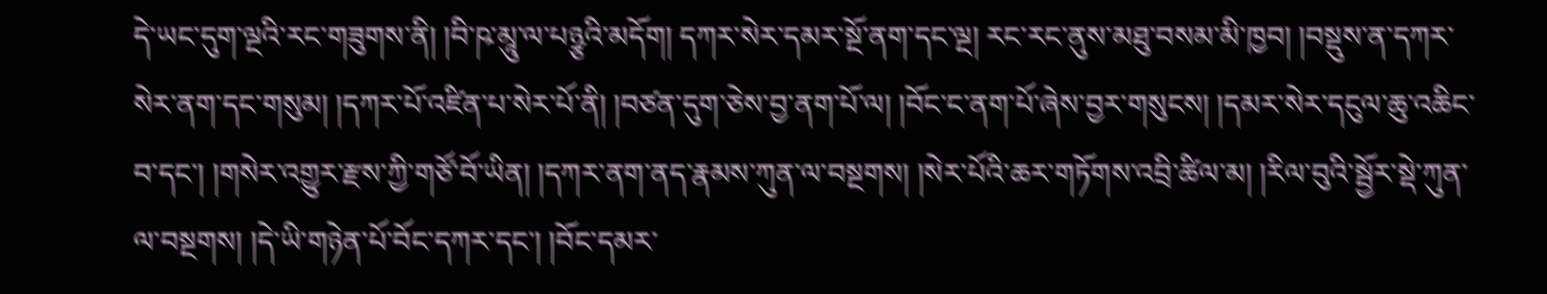དེ་ཡང་དུག་ལྔའི་རང་གཟུགས་ནི། །བི་ཥ་མཱུ་ལ་པཉྩའི་མདོག། དཀར་སེར་དམར་སྔོ་ནག་དང་ལྔ། རང་རང་ནུས་མཐུ་བསམ་མི་ཁྱབ། །བསྡུས་ན་དཀར་སེར་ནག་དང་གསུམ། །དཀར་པོ་འཛིན་པ་སེར་པོ་ནི། །བཙན་དུག་ཅེས་བྱ་ནག་པོ་ལ། །བོང་ང་ནག་པོ་ཞེས་བྱར་གསུངས། །དམར་སེར་དངུལ་ཆུ་འཆིང་བ་དང་། །གསེར་འགྱུར་རྫས་ཀྱི་གཙོ་བོ་ཡིན། །དཀར་ནག་ནད་རྣམས་ཀུན་ལ་བསྔགས། །སེར་པོའི་ཆར་གཏོགས་འབྲི་ཚིལ་མ། །རིལ་བུའི་སྦྱོར་སྡེ་ཀུན་ལ་བསྔགས། །དེ་ཡི་གཉེན་པོ་བོང་དཀར་དང་། །བོང་དམར་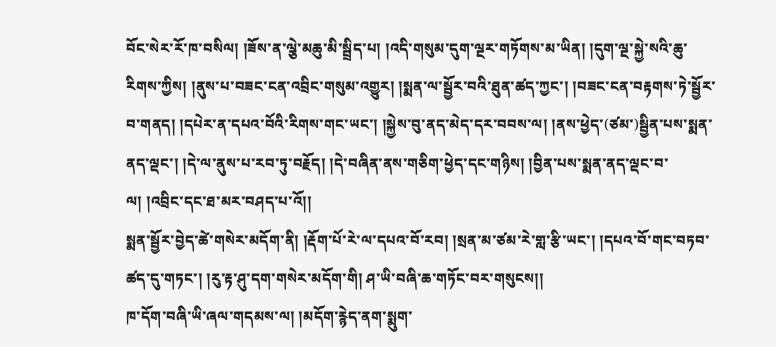བོང་སེར་རོ་ཁ་བསིལ། །ཟོས་ན་ལྕེ་མཆུ་མི་སྦྲིད་པ། །འདི་གསུམ་དུག་ལྔར་གཏོགས་མ་ཡིན། །དུག་ལྔ་སྐྱེ་སའི་ཆུ་རིགས་ཀྱིས། །ནུས་པ་བཟང་ངན་འབྲིང་གསུམ་འགྱུར། །སྨན་ལ་སྦྱོར་བའི་ཐུན་ཚད་ཀྱང་། །བཟང་ངན་བརྟགས་ཏེ་སྦྱོར་བ་གནད། །དཔེར་ན་དཔའ་བོའི་རིགས་གང་ཡང་། །སྐྱེས་བུ་ནད་མེད་དར་བབས་ལ། །ནས་ཕྱེད་(ཙམ་)སྦྱིན་པས་སྨན་ནད་ལྡང་། །དེ་ལ་ནུས་པ་རབ་ཏུ་བརྗོད། །དེ་བཞིན་ནས་གཅིག་ཕྱེད་དང་གཉིས། །བྱིན་པས་སྨན་ནད་ལྡང་བ་ལ། །འབྲིང་དང་ཐ་མར་བཤད་པ་འོ།།
སྨན་སྦྱོར་བྱེད་ཚེ་གསེར་མདོག་ནི། །རྡོག་པོ་རེ་ལ་དཔའ་བོ་རབ། །སྲན་མ་ཙམ་རེ་གླ་རྩི་ཡང་། །དཔའ་བོ་གང་བཏབ་ཚད་དུ་གཏང་། །རུ་རྟ་ཤུ་དག་གསེར་མདོག་གི། ཤ་ཡི་བཞི་ཆ་གཏོང་བར་གསུངས།།
ཁ་དོག་བཞི་ཡི་ཞལ་གདམས་ལ། །མདོག་རྙེད་ནག་སྨུག་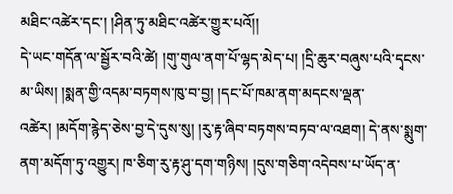མཐིང་འཚེར་དང་། །ཤིན་ཏུ་མཐིང་འཚེར་གྱུར་པའོ།།
དེ་ཡང་གདོན་ལ་སྦྱོར་བའི་ཚེ། །གུ་གུལ་ནག་པོ་ལྷད་མེད་པ། །དྲི་ཆུར་བཞུས་པའི་དྭངས་མ་ཡིས། །སྨན་གྱི་འདམ་བཏགས་ཁུ་བ་བྱ། །དང་པོ་ཁམ་ནག་མདངས་ལྡན་འཚེར། །མདོག་རྙེད་ཅེས་བྱ་དེ་དུས་སུ། །རུ་རྟ་ཞིབ་བཏགས་བཏབ་ལ་འཐག། དེ་ནས་སྨུག་ནག་མདོག་ཏུ་འགྱུར། ཁ་ཅིག་རུ་རྟ་ཤུ་དག་གཉིས། །དུས་གཅིག་འདེབས་པ་ཡོད་ན་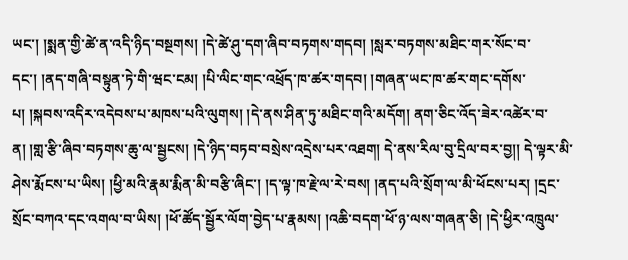ཡང་། །སྨན་གྱི་ཚེ་ན་འདི་ཉིད་བསྔགས། །དེ་ཚེ་ཤུ་དག་ཞིབ་བཏགས་གདབ། །སླར་བཏགས་མཐིང་གར་སོང་བ་དང་། །ནད་གཞི་བསྟུན་ཏེ་གི་ཝང་ངམ། །པི་ལིང་གང་འཕྲོད་ཁ་ཚར་གདབ། །གཞན་ཡང་ཁ་ཚར་གང་དགོས་པ། །སྐབས་འདིར་འདེབས་པ་མཁས་པའི་ལུགས། །དེ་ནས་ཤིན་ཏུ་མཐིང་གའི་མདོག། ནག་ཅིང་འོད་ཟེར་འཚེར་བ་ན། །གླ་རྩི་ཞིབ་བཏགས་ཆུ་ལ་སྦྱངས། །དེ་ཉིད་བཏབ་བསྲེས་འདྲེས་པར་འཐག། དེ་ནས་རིལ་བུ་དྲིལ་བར་བྱ།། དེ་ལྟར་མི་ཤེས་རྨོངས་པ་ཡིས། །ཕྱི་མའི་རྣམ་རྨིན་མི་བརྩི་ཞིང་། །ད་ལྟ་ཁ་རྗེ་ལ་རེ་བས། །ནད་པའི་སྲོག་ལ་མི་ཕོངས་པར། །དྲང་སྲོང་བཀའ་དང་འགལ་བ་ཡིས། །ཕོ་ཚོད་སྦྱོར་ལོག་བྱེད་པ་རྣམས། །འཆི་བདག་ཕོ་ཉ་ལས་གཞན་ཅི། །དེ་ཕྱིར་འཁྲུལ་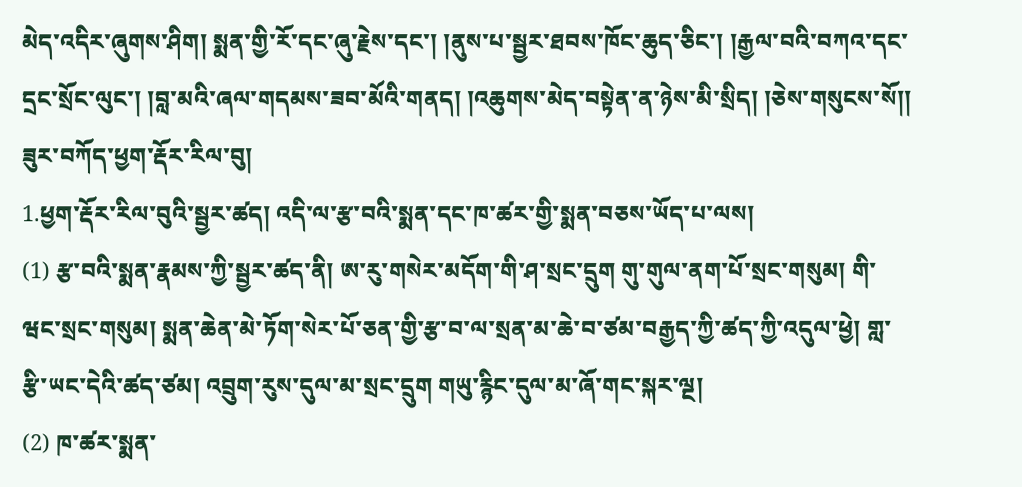མེད་འདིར་ཞུགས་ཤིག། སྨན་གྱི་རོ་དང་ཞུ་རྗེས་དང་། །ནུས་པ་སྦྱར་ཐབས་ཁོང་ཆུད་ཅིང་། །རྒྱལ་བའི་བཀའ་དང་དྲང་སྲོང་ལུང་། །བླ་མའི་ཞལ་གདམས་ཟབ་མོའི་གནད། །འཆུགས་མེད་བསྟེན་ན་ཉེས་མི་སྲིད། །ཅེས་གསུངས་སོ།།
ཟུར་བཀོད་ཕྱག་རྡོར་རིལ་བུ།
1.ཕྱག་རྡོར་རིལ་བུའི་སྦྱར་ཚད། འདི་ལ་རྩ་བའི་སྨན་དང་ཁ་ཚར་གྱི་སྨན་བཅས་ཡོད་པ་ལས།
(1) རྩ་བའི་སྨན་རྣམས་ཀྱི་སྦྱར་ཚད་ནི། ཨ་རུ་གསེར་མདོག་གི་ཤ་སྲང་དྲུག གུ་གུལ་ནག་པོ་སྲང་གསུམ། གི་ཝང་སྲང་གསུམ། སྨན་ཆེན་མེ་ཏོག་སེར་པོ་ཅན་གྱི་རྩ་བ་ལ་སྲན་མ་ཆེ་བ་ཙམ་བརྒྱད་ཀྱི་ཚད་ཀྱི་འདུལ་ཕྱེ། གླ་རྩི་ཡང་དེའི་ཚད་ཙམ། འབྲུག་རུས་དུལ་མ་སྲང་དྲུག གཡུ་རྙིང་དུལ་མ་ཞོ་གང་སྐར་ལྔ།
(2) ཁ་ཚར་སྨན་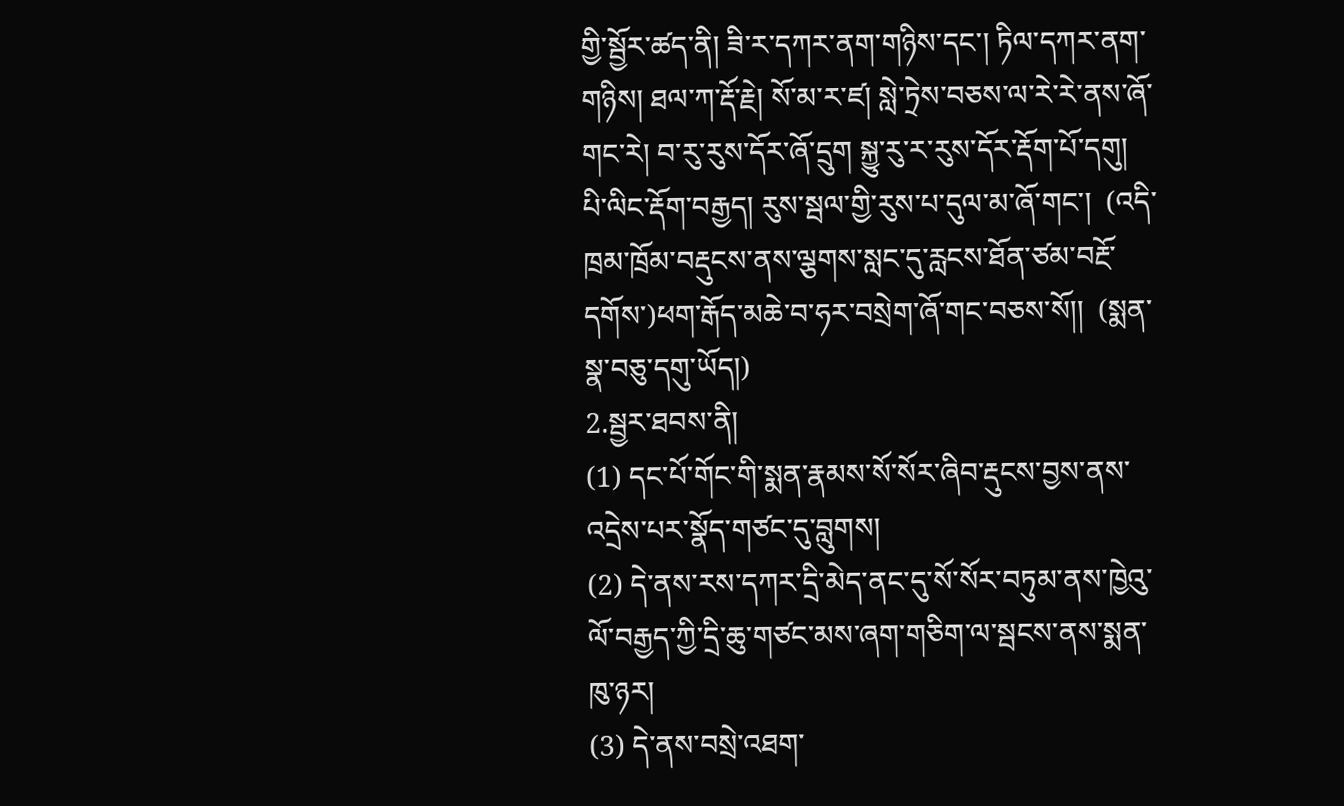གྱི་སྦྱོར་ཚད་ནི། ཟི་ར་དཀར་ནག་གཉིས་དང་། ཏིལ་དཀར་ནག་གཉིས། ཐལ་ཀ་རྡོ་རྗེ། སོ་མ་ར་ཛ། སླེ་ཏྲེས་བཅས་ལ་རེ་རེ་ནས་ཞོ་གང་རེ། བ་རུ་རུས་དོར་ཞོ་དྲུག སྐྱུ་རུ་ར་རུས་དོར་རྡོག་པོ་དགུ། པི་ལིང་རྡོག་བརྒྱད། རུས་སྦལ་གྱི་རུས་པ་དུལ་མ་ཞོ་གང་།  (འདི་ཁྲམ་ཁྲོམ་བརྡུངས་ནས་ལྕགས་སླང་དུ་རླངས་ཐོན་ཙམ་བརྔོ་དགོས་)ཕག་རྒོད་མཆེ་བ་ཧར་བསྲེག་ཞོ་གང་བཅས་སོ།།  (སྨན་སྣ་བཅུ་དགུ་ཡོད།)
2.སྦྱར་ཐབས་ནི།
(1) དང་པོ་གོང་གི་སྨན་རྣམས་སོ་སོར་ཞིབ་རྡུངས་བྱས་ནས་འདྲེས་པར་སྣོད་གཙང་དུ་བླུགས།
(2) དེ་ནས་རས་དཀར་དྲི་མེད་ནང་དུ་སོ་སོར་བཏུམ་ནས་ཁྱེའུ་ལོ་བརྒྱད་ཀྱི་དྲི་ཆུ་གཙང་མས་ཞག་གཅིག་ལ་སྦངས་ནས་སྨན་ཁུ་ཉར།
(3) དེ་ནས་བསྲེ་འཐག་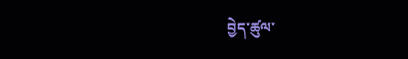བྱེད་ཚུལ་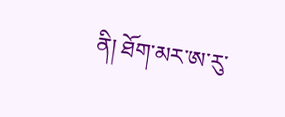ནི། ཐོག་མར་ཨ་རུ་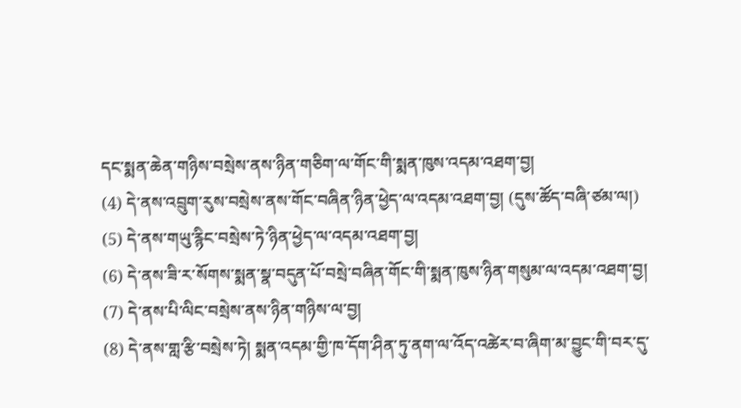དང་སྨན་ཆེན་གཉིས་བསྲེས་ནས་ཉིན་གཅིག་ལ་གོང་གི་སྨན་ཁུས་འདམ་འཐག་བྱ།
(4) དེ་ནས་འབྲུག་རུས་བསྲེས་ནས་གོང་བཞིན་ཉིན་ཕྱེད་ལ་འདམ་འཐག་བྱ། (དུས་ཚོད་བཞི་ཙམ་ལ།)
(5) དེ་ནས་གཡུ་རྙིང་བསྲེས་ཏེ་ཉིན་ཕྱེད་ལ་འདམ་འཐག་བྱ།
(6) དེ་ནས་ཟི་ར་སོགས་སྨན་སྣ་བདུན་པོ་བསྲེ་བཞིན་གོང་གི་སྨན་ཁུས་ཉིན་གསུམ་ལ་འདམ་འཐག་བྱ།
(7) དེ་ནས་པི་ལིང་བསྲེས་ནས་ཉིན་གཉིས་ལ་བྱ།
(8) དེ་ནས་གླ་རྩི་བསྲེས་ཏེ། སྨན་འདམ་གྱི་ཁ་དོག་ཤིན་ཏུ་ནག་ལ་འོད་འཚེར་བ་ཞིག་མ་བྱུང་གི་བར་དུ་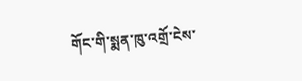གོང་གི་སྨན་ཁུ་འགྲོ་ངེས་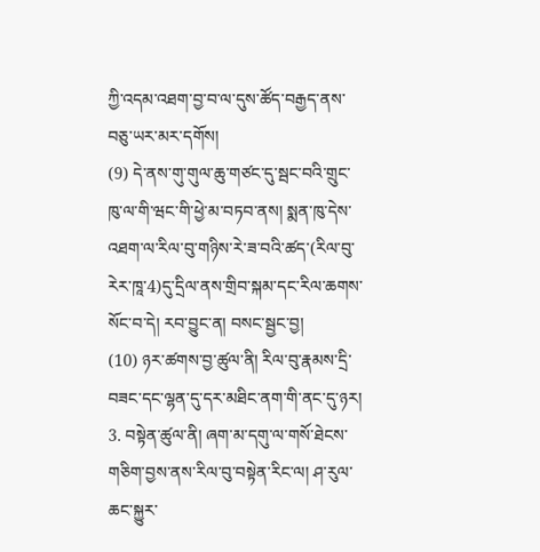ཀྱི་འདམ་འཐག་བྱ་བ་ལ་དུས་ཚོད་བརྒྱད་ནས་བཅུ་ཡར་མར་དགོས།
(9) དེ་ནས་གུ་གུལ་ཆུ་གཙང་དུ་སྦང་བའི་གྲུང་ཁུ་ལ་གི་ཝང་གི་ཕྱེ་མ་བཏབ་ནས། སྨན་ཁུ་དེས་འཐག་ལ་རིལ་བུ་གཉིས་རེ་ཟ་བའི་ཚད་(རིལ་བུ་རེར་ཁཱ་4)དུ་དྲིལ་ནས་གྲིབ་སྐམ་དང་རིལ་ཆགས་སོང་བ་དེ། རབ་བྱུང་ན། བསང་སྦྱང་བྱ།
(10) ཉར་ཚགས་བྱ་ཚུལ་ནི། རིལ་བུ་རྣམས་དྲི་བཟང་དང་ལྷན་དུ་དར་མཐིང་ནག་གི་ནང་དུ་ཉར།
3. བསྟེན་ཚུལ་ནི། ཞག་མ་དགུ་ལ་གསོ་ཐེངས་གཅིག་བྱས་ནས་རིལ་བུ་བསྟེན་རིང་ལ། ཤ་རུལ་ཆང་སྐྱུར་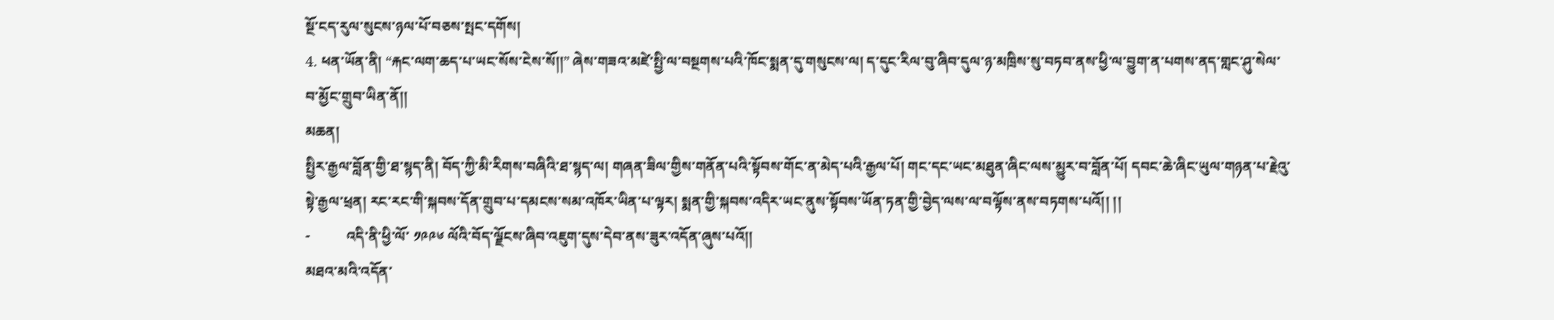སྔོ་ངད་རུལ་སུངས་ཉལ་པོ་བཅས་སྤང་དགོས།
4. ཕན་ཡོན་ནི། “རྐང་ལག་ཆད་པ་ཡང་སོས་ངེས་སོ།།” ཞེས་གཟའ་མཛེ་སྤྱི་ལ་བསྔགས་པའི་ཁོང་སྨན་དུ་གསུངས་ལ། ད་དུང་རིལ་བུ་ཞིབ་དུལ་ཉ་མཁྲིས་སུ་བཏབ་ནས་ཕྱི་ལ་བྱུག་ན་པགས་ནད་གླང་ཤུ་སེལ་བ་མྱོང་གྲུབ་ཡིན་ནོ།།
མཆན།
སྤྱིར་རྒྱལ་བློན་གྱི་ཐ་སྙད་ནི། བོད་ཀྱི་མི་རིགས་བཞིའི་ཐ་སྙད་ལ། གཞན་ཟིལ་གྱིས་གནོན་པའི་སྟོབས་གོང་ན་མེད་པའི་རྒྱལ་པོ། གང་དང་ཡང་མཐུན་ཞིང་ལས་མྱུར་བ་བློན་པོ། དབང་ཆེ་ཞིང་ཡུལ་གཉན་པ་རྗེའུ་སྟེ་རྒྱལ་ཕྲན། རང་རང་གི་སྐབས་དོན་གྲུབ་པ་དམངས་སམ་འཁོར་ཡིན་པ་ལྟར། སྨན་གྱི་སྐབས་འདིར་ཡང་ནུས་སྟོབས་ཡོན་ཏན་གྱི་བྱེད་ལས་ལ་བལྟོས་ནས་བཏགས་པའོ།། །།
-          འདི་ནི་ཕྱི་ལོ་ ༡༩༩༦ ལོའི་བོད་ལྗོངས་ཞིབ་འཇུག་དུས་དེབ་ནས་ཟུར་འདོན་ཞུས་པའོ།།
མཐའ་མའི་འདོན་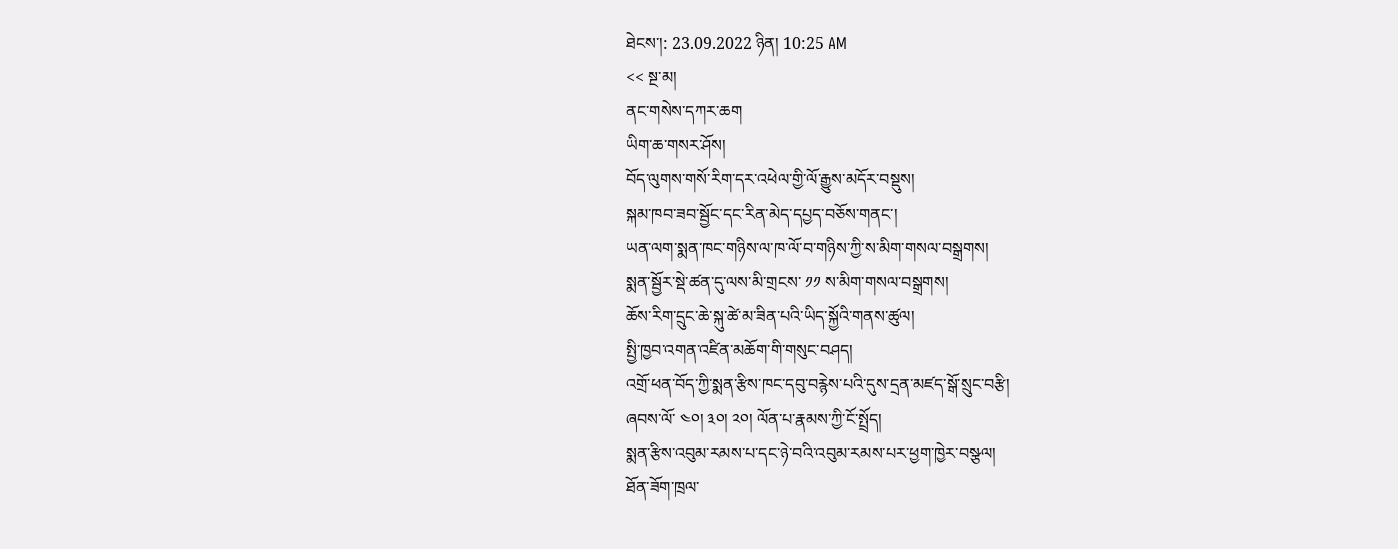ཐེངས་།: 23.09.2022 ཉིན། 10:25 AM
<< སྔ་མ།
ནང་གསེས་དཀར་ཆག
ཡིག་ཆ་གསར་ཤོས།
བོད་ལུགས་གསོ་རིག་དར་འཕེལ་གྱི་ལོ་རྒྱུས་མདོར་བསྡུས།
སྐམ་ཁབ་ཟབ་སྦྱོང་དང་རིན་མེད་དཔྱད་བཅོས་གནང་།
ཡན་ལག་སྨན་ཁང་གཉིས་ལ་ཁ་ལོ་བ་གཉིས་ཀྱི་ས་མིག་གསལ་བསྒྲགས།
སྨན་སྦྱོར་སྡེ་ཚན་དུ་ལས་མི་གྲངས་ ༡༡ ས་མིག་གསལ་བསྒྲགས།
ཆོས་རིག་དྲུང་ཆེ་སྐུ་ཚེ་མ་ཟིན་པའི་ཡིད་སྐྱོའི་གནས་ཚུལ།
སྤྱི་ཁྱབ་འགན་འཛིན་མཆོག་གི་གསུང་བཤད།
འགྲོ་ཕན་བོད་ཀྱི་སྨན་རྩིས་ཁང་དབུ་བརྙེས་པའི་དུས་དྲན་མཛད་སྒོ་སྲུང་བརྩི།
ཞབས་ལོ་ ༤༠། ༣༠། ༢༠། ལོན་པ་རྣམས་ཀྱི་ངོ་སྤྲོད།
སྨན་རྩིས་འབུམ་རམས་པ་དང་ཉེ་བའི་འབུམ་རམས་པར་ཕྱག་ཁྱེར་བསྩལ།
ཐོན་ཟོག་ཁྲལ་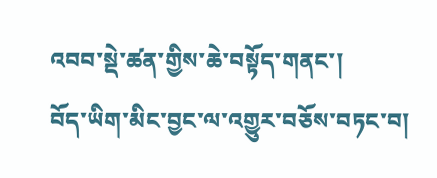འབབ་སྡེ་ཚན་གྱིས་ཆེ་བསྟོད་གནང་།
བོད་ཡིག་མིང་བྱང་ལ་འགྱུར་བཅོས་བཏང་བ།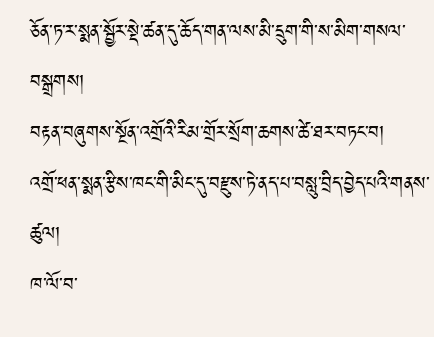ཅོན་ཏ་ར་སྨན་སྦྱོར་སྡེ་ཚན་དུ་ཆོད་གན་ལས་མི་དྲུག་གི་ས་མིག་གསལ་བསྒྲགས།
བརྟན་བཞུགས་སྔོན་འགྲོའི་རིམ་གྲོར་སྲོག་ཆགས་ཚེ་ཐར་བཏང་བ།
འགྲོ་ཕན་སྨན་རྩིས་ཁང་གི་མིང་དུ་བརྫུས་ཏེ་ནད་པ་བསླུ་བྲིད་བྱེད་པའི་གནས་ཚུལ།
ཁ་ལོ་བ་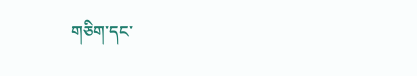གཅིག་དང་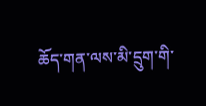ཆོད་གན་ལས་མི་དྲུག་གི་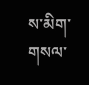ས་མིག་གསལ་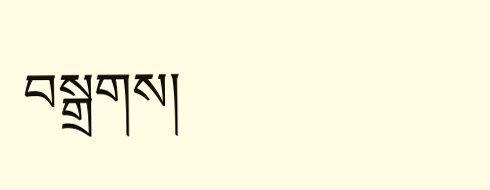བསྒྲགས།